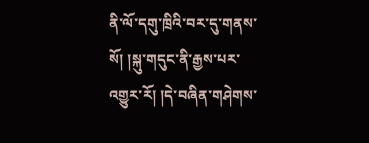ནི་ལོ་དགུ་ཁྲིའི་བར་དུ་གནས་སོ། །སྐུ་གདུང་ནི་རྒྱས་པར་འགྱུར་རོ། །དེ་བཞིན་གཤེགས་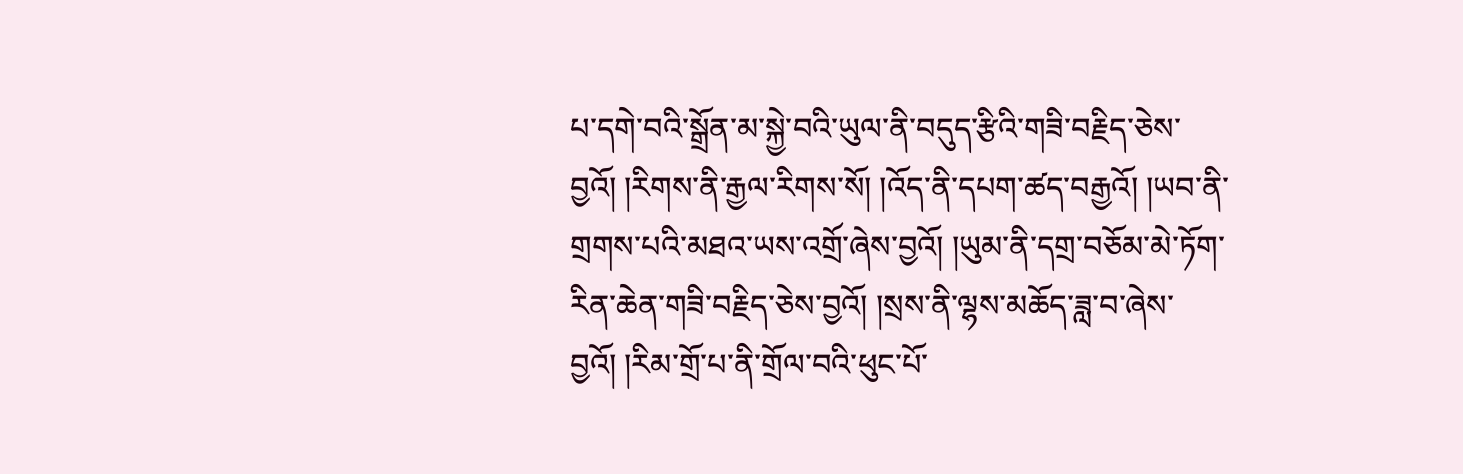པ་དགེ་བའི་སྒྲོན་མ་སྐྱེ་བའི་ཡུལ་ནི་བདུད་རྩིའི་གཟི་བརྗིད་ཅེས་བྱའོ། །རིགས་ནི་རྒྱལ་རིགས་སོ། །འོད་ནི་དཔག་ཚད་བརྒྱའོ། །ཡབ་ནི་གྲགས་པའི་མཐའ་ཡས་འགྲོ་ཞེས་བྱའོ། །ཡུམ་ནི་དགྲ་བཅོམ་མེ་ཏོག་རིན་ཆེན་གཟི་བརྗིད་ཅེས་བྱའོ། །སྲས་ནི་ལྷས་མཆོད་ཟླ་བ་ཞེས་བྱའོ། །རིམ་གྲོ་པ་ནི་གྲོལ་བའི་ཕུང་པོ་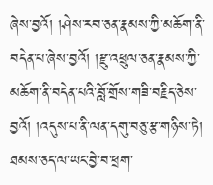ཞེས་བྱའོ། །ཤེས་རབ་ཅན་རྣམས་ཀྱི་མཆོག་ནི་བདེན་པ་ཞེས་བྱའོ། །རྫུ་འཕྲུལ་ཅན་རྣམས་ཀྱི་མཆོག་ནི་བདེན་པའི་བློ་གྲོས་གཟི་བརྗིད་ཅེས་བྱའོ། །འདུས་པ་ནི་ལན་དགུ་བཅུ་རྩ་གཉིས་ཏེ། ཐམས་ཅད་ལ་ཡང་བྱེ་བ་ཕྲག་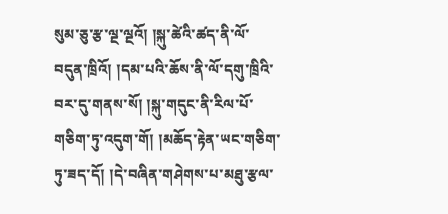སུམ་ཅུ་རྩ་ལྔ་ལྔའོ། །སྐུ་ཚེའི་ཚད་ནི་ལོ་བདུན་ཁྲིའོ། །དམ་པའི་ཆོས་ནི་ལོ་དགུ་ཁྲིའི་བར་དུ་གནས་སོ། །སྐུ་གདུང་ནི་རིལ་པོ་གཅིག་ཏུ་འདུག་གོ། །མཆོད་རྟེན་ཡང་གཅིག་ཏུ་ཟད་དོ། །དེ་བཞིན་གཤེགས་པ་མཐུ་རྩལ་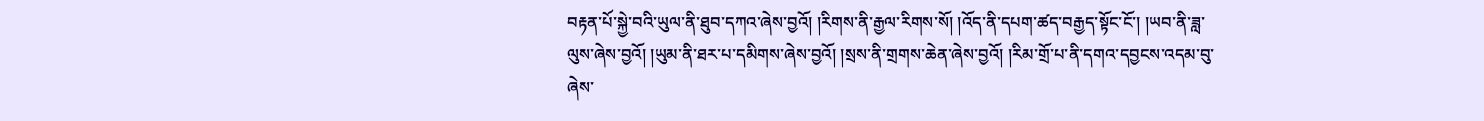བརྟན་པོ་སྐྱེ་བའི་ཡུལ་ནི་ཐུབ་དཀའ་ཞེས་བྱའོ། །རིགས་ནི་རྒྱལ་རིགས་སོ། །འོད་ནི་དཔག་ཚད་བརྒྱད་སྟོང་ངོ་། །ཡབ་ནི་ཟླ་ལུས་ཞེས་བྱའོ། །ཡུམ་ནི་ཐར་པ་དམིགས་ཞེས་བྱའོ། །སྲས་ནི་གྲགས་ཆེན་ཞེས་བྱའོ། །རིམ་གྲོ་པ་ནི་དགའ་དབྱངས་འདམ་བུ་ཞེས་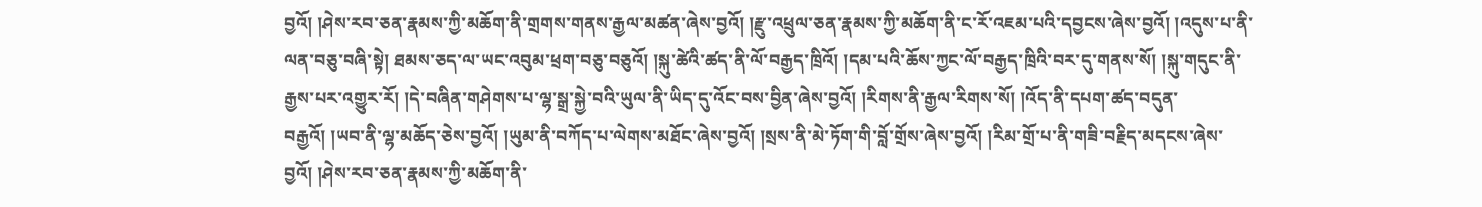བྱའོ། །ཤེས་རབ་ཅན་རྣམས་ཀྱི་མཆོག་ནི་གྲགས་གནས་རྒྱལ་མཚན་ཞེས་བྱའོ། །རྫུ་འཕྲུལ་ཅན་རྣམས་ཀྱི་མཆོག་ནི་ང་རོ་འཇམ་པའི་དབྱངས་ཞེས་བྱའོ། །འདུས་པ་ནི་ལན་བཅུ་བཞི་སྟེ། ཐམས་ཅད་ལ་ཡང་འབུམ་ཕྲག་བཅུ་བཅུའོ། །སྐུ་ཚེའི་ཚད་ནི་ལོ་བརྒྱད་ཁྲིའོ། །དམ་པའི་ཆོས་ཀྱང་ལོ་བརྒྱད་ཁྲིའི་བར་དུ་གནས་སོ། །སྐུ་གདུང་ནི་རྒྱས་པར་འགྱུར་རོ། །དེ་བཞིན་གཤེགས་པ་ལྷ་སྒྲ་སྐྱེ་བའི་ཡུལ་ནི་ཡིད་དུ་འོང་བས་བྱིན་ཞེས་བྱའོ། །རིགས་ནི་རྒྱལ་རིགས་སོ། །འོད་ནི་དཔག་ཚད་བདུན་བརྒྱའོ། །ཡབ་ནི་ལྷ་མཆོད་ཅེས་བྱའོ། །ཡུམ་ནི་བཀོད་པ་ལེགས་མཐོང་ཞེས་བྱའོ། །སྲས་ནི་མེ་ཏོག་གི་བློ་གྲོས་ཞེས་བྱའོ། །རིམ་གྲོ་པ་ནི་གཟི་བརྗིད་མདངས་ཞེས་བྱའོ། །ཤེས་རབ་ཅན་རྣམས་ཀྱི་མཆོག་ནི་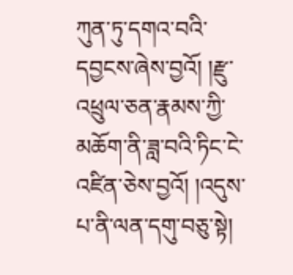ཀུན་ཏུ་དགའ་བའི་དབྱངས་ཞེས་བྱའོ། །རྫུ་འཕྲུལ་ཅན་རྣམས་ཀྱི་མཆོག་ནི་ཟླ་བའི་ཏིང་ངེ་འཛིན་ཅེས་བྱའོ། །འདུས་པ་ནི་ལན་དགུ་བཅུ་སྟེ།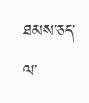ཐམས་ཅད་ལ་